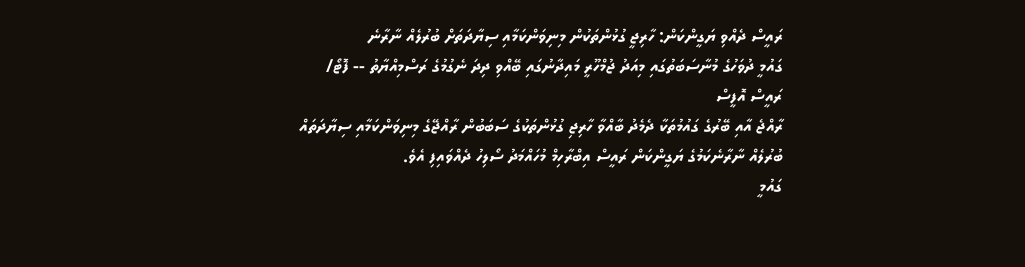ރައީސް ދެއްވި ޔަގީންކަން: ހާރިޖީ ގުޅުންތަކުން މިނިވަންކަމާއި ސިޔާދަތަށް ބުރުލެއް ނާރާނެ
ގައުމީ ދުވަހުގެ މުނާސަބަތުގައި މިއަދު ޖުމްހޫރީ މައިދާނުގައި ބޭއްވި ދިދަ ނެގުމުގެ ރަސްމިއްޔާތު -- ފޮޓޯ/ ރައީސް އޮފީސް
ރާއްޖެ އާއި ބޭރުގެ ގައުމުތަކާ ދެމެދު ބާއްވާ ހާރިޖި ގުޅުންތަކުގެ ސަބަބުން ރާއްޖޭގެ މިނިވަންކަމާއި ސިޔާދަތައް ބުރުލެއް ނާރާނެކަމުގެ ޔަގީންކަން ރައީސް އިބްރާހިމް މުހައްމަދު ސޯލިހު ދެއްވައިފި އެވެ.
ގައުމީ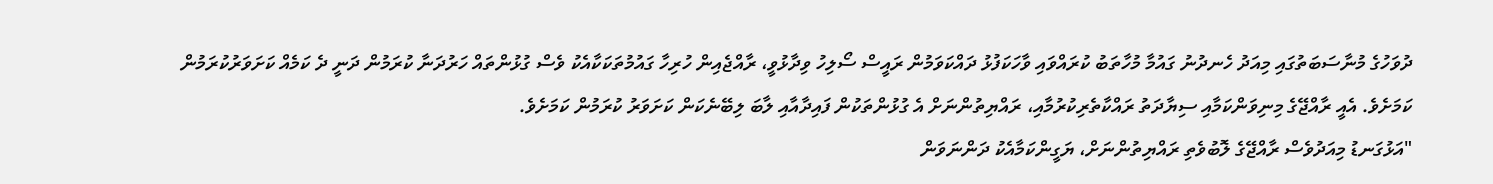ދުވަހުގެ މުނާސަބަތުގައި މިއަދު ހެނދުނު ގައުމާ މުހާތަބު ކުރައްވައި ވާހަކަފުޅު ދައްކަވަމުން ރައީސް ސޯލިހު ވިދާޅުވީ، ރާއްޖެއިން ހުރިހާ ގައުމުތަކަކާއެކު ވެސް ގުޅުންތައް ހަރުދަނާ ކުރަމުން ދަނީ ދެ ކަމެއް ކަށަވަރުކުރަމުން ކަމަށެވެ. އެއީ ރާއްޖޭގެ މިނިވަންކަމާއި ސިޔާދަތު ރައްކާތެރިކުރުމާއި، ރައްޔިތުންނަށް އެ ގުޅުންތަކުން ފައިދާއާއި ލާބަ ލިބޭނެކަން ކަށަވަރު ކުރަމުން ކަމަށެވެ.
"އަޅުގަނޑު މިއަދުވެސް ރާއްޖޭގެ ލޮބުވެތި ރައްޔިތުންނަށް، ޔަގީންކަމާއެކު ދަންނަވަން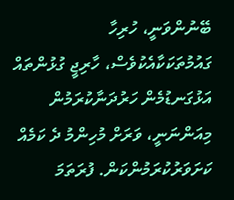ބޭނުންވަނީ، ހުރިހާ ގައުމުތަކަކާއެކުވެސް، ހާރިޖީ ގުޅުންތައް އަޅުގަނޑުމެން ހަރުދަނާކުރަމުން މިއަންނަނީ، ވަރަށް މުހިންމު ދެ ކަމެއް ކަށަވަރުކުރަމުންކަން. ފުރަތަމަ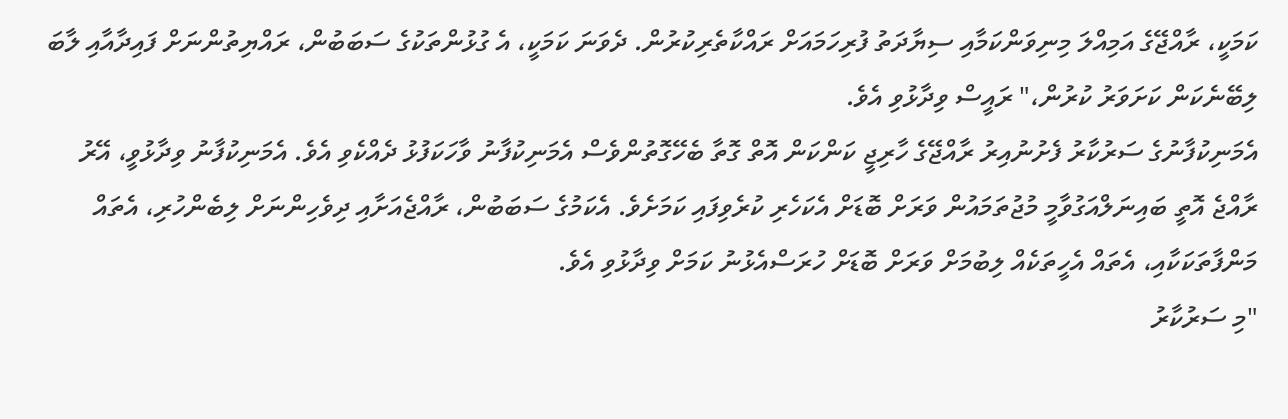ކަމަކީ، ރާއްޖޭގެ އަމިއްލަ މިނިވަންކަމާއި ސިޔާދަތު ފުރިހަމައަށް ރައްކާތެރިކުރުން. ދެވަނަ ކަމަކީ، އެ ގުޅުންތަކުގެ ސަބަބުން، ރައްޔިތުންނަށް ފައިދާއާއި ލާބަ ލިބޭނެކަން ކަށަވަރު ކުރުން،" ރައީސް ވިދާޅުވި އެވެ.
އެމަނިކުފާނުގެ ސަރުކާރު ފެށުނުއިރު ރާއްޖޭގެ ހާރިޖީ ކަންކަން އޮތް ގޮތާ ބެހޭގޮތުންވެސް އެމަނިކުފާނު ވާހަކަފުޅު ދެއްކެވި އެވެ. އެމަނިކުފާނު ވިދާޅުވީ، އޭރު ރާއްޖެ އޮތީ ބައިނަލްއަގުވާމީ މުޖުތަމައުން ވަރަށް ބޮޑަށް އެކަހެރި ކުރެވިފައި ކަމަށެވެ. އެކަމުގެ ސަބަބުން، ރާއްޖެއަށާއި ދިވެހިންނަށް ލިބެންހުރި، އެތައް މަންފާތަކަކާއި، އެތައް އެހީތަކެއް ލިބުމަށް ވަރަށް ބޮޑަށް ހުރަސްއެޅުނު ކަމަށް ވިދާޅުވި އެވެ.
"މި ސަރުކާރު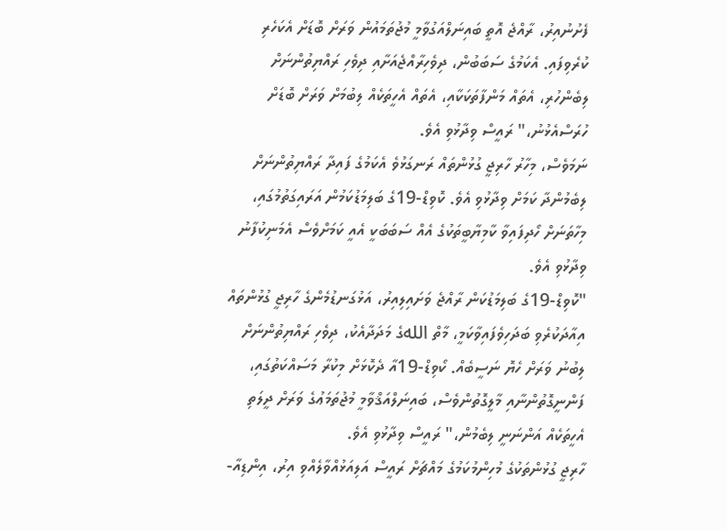ފެށުނުއިރު، ރާއްޖެ އޮތީ ބައިނަލްއަގުވާމީ މުޖުތަމައުން ވަރަށް ބޮޑަށް އެކަހެރި ކުރެވިފައި. އެކަމުގެ ސަބަބުން، ދިވެހިރާއްޖެއަށާއި ދިވެހި ރައްޔިތުންނަށް ލިބެންހުރި، އެތައް މަންފާތަކަކާއި، އެތައް އެހީތަކެއް ލިބުމަށް ވަރަށް ބޮޑަށް ހުރަސްއެޅުނު،" ރައީސް ވިދާޅުވި އެވެ.
ނަމަވެސް، މިހާރު ހާރިޖީ ގުޅުންތައް ރަނގަޅުވެ އެކަމުގެ ފައިދާ ރައްޔިތުންނަށް ލިބެމުންދާ ކަމަށް ވިދާޅުވި އެވެ. ކޮވިޑް-19ގެ ބަލިމަޑުކަމުން އަރައިގަތުމުގައި، މިހާތަނަށް ހޯދިފައިވާ ކާމިޔާބީތަކުގެ އެއް ސަބަބަކީ އެއީ ކަމަށްވެސް އެމަނިކުފާނު ވިދާޅުވި އެވެ.
"ކޮވިޑް-19ގެ ބަލިމަޑުކަން ރާއްޖެ ވަށައިލިއިރު، އަޅުގަނޑުމެންގެ ހާރިޖީ ގުޅުންތައް އިއާދަކުރެވި ބަދަހިވެފައިވާކަމީ، މާތް اللهގެ މަދަދާއެކު، ދިވެހި ރައްޔިތުންނަށް ލިބުނު ވަރަށް ހެޔޮ ނަސީބެއް. ކޯވިޑް-19އާ ދެކޮޅަށް މިކުރާ މަސައްކަތުގައި، ފަންނީގޮތުންނާއި މާލީގޮތުންވެސް، ބައިނަލްއަޤްވާމީ މުޖުތަމަޢުގެ ވަރަށް ދީލަތި އެހީތަކެއް އަންނަނީ ލިބެމުން،" ރައީސް ވިދާޅުވި އެވެ.
ހާރިޖީ ގުޅުންތަކުގެ މުހިންމުކަމުގެ މައްޗަށް ރައީސް އަލިއަޅުއްވާލެއްވި އިރު، އިންޑިއާ-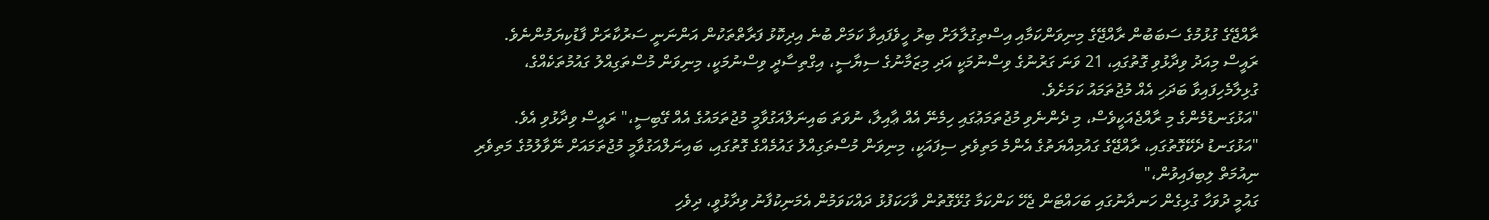ރާއްޖޭގެ ގުޅުމުގެ ސަބަބުން ރާއްޖޭގެ މިނިވަންކަމާއި އިސްތިގުލާލަށް ބިރު ހީވެފައިވާ ކަމަށް ބުނެ އިދިކޮޅު ފަރާތްތަކުން އަންނަނީ ސަރުކާރަށް ފާޑުކިޔަމުންނެވެ.
ރައީސް މިއަދު ވިދާޅުވި ގޮތުގައި، 21 ވަނަ ގަރުނުގެ ވިސްނުމަކީ އަދި މިޒަމާނުގެ ސިޔާސީ، އިގްތިސާދީ ވިސްނުމަކީ، މިނިވަން މުސްތަގިއްލު ގައުމުތަކެއްގެ، ގުޅިލާމެހިފައިވާ ބަދަހި އެއް މުޖުތަމައު ކަމަށެވެ.
"އަޅުގަނޑުމެންގެ މި ރާއްޖެއަކީވެސް، މި ދެންނެވި މުޖުތަމަޢުގައި ހިމެނޭ އެއް ޢާއިލާ، ނުވަތަ ބައިނަލްއަގުވާމީ މުޖުތަމައުގެ އެއް ގޭބިސީ،" ރައީސް ވިދާޅުވި އެވެ.
"އަޅުގަނޑު ދެކޭގޮތުގައި، ރާއްޖޭގެ ގައުމިއްޔަތުގެ އެންމެ މަތިވެރި ސިފައަކީ، މިނިވަން މުސްތަގިއްލު ގައުމެއްގެ ގޮތުގައި، ބައިނަލްއަގުވާމީ މުޖުތަމައަށް ނޭވާލުމުގެ މަތިވެރި ނިއުމަތް ލިބިފައިވުން،"
ގައުމީ ދުވަހާ ގުޅިގެން ހަނދާނުގައި ބަހައްޓަން ޖެހޭ ކަންކަމާ ގުޅޭގޮތުން ވާހަކަފުޅު ދައްކަވަމުން އެމަނިކުފާނު ވިދާޅުވީ، ދިވެހި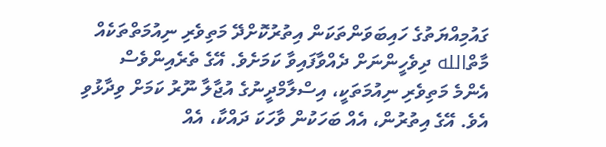ގައުމިއްޔަތުގެ ހައިބަވަންތަކަން އިތުރުކޮށްދޭ މަތިވެރި ނިއުމަތްތަކެއް މާތްالله ދިވެހީންނަށް ދެއްވާފައިވާ ކަމަށެވެ. އޭގެ ތެރެއިންވެސް އެންމެ މަތިވެރި ނިއުމަތަކީ، އިސްލާމްދީނުގެ އުޖާލާ ނޫރު ކަމަށް ވިދާޅުވި އެވެ. އޭގެ އިތުރުން، އެއް ބަހަކުން ވާހަކަ ދައްކާ، އެއް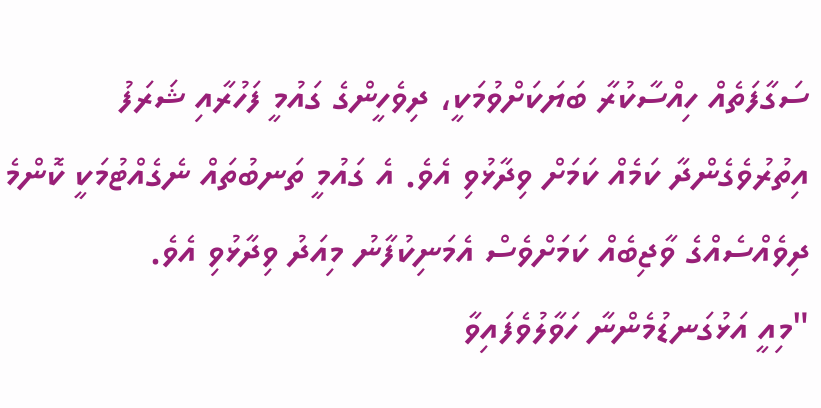ސަގާފަތެއް ހިއްސާކުރާ ބަޔަކަށްވުމަކީ، ދިވެހީންގެ ގައުމީ ފަހުރާއި ޝަރަފު އިތުރުވެގެންދާ ކަމެއް ކަމަށް ވިދާޅުވި އެވެ. އެ ގައުމީ ތަނބުތައް ނެގެއްޓުމަކީ ކޮންމެ ދިވެއްސެއްގެ ވާޖިބެއް ކަމަށްވެސް އެމަނިކުފާނު މިއަދު ވިދާޅުވި އެވެ.
"މިއީ އަޅުގަނޑުމެންނާ ހަވާލުވެފައިވާ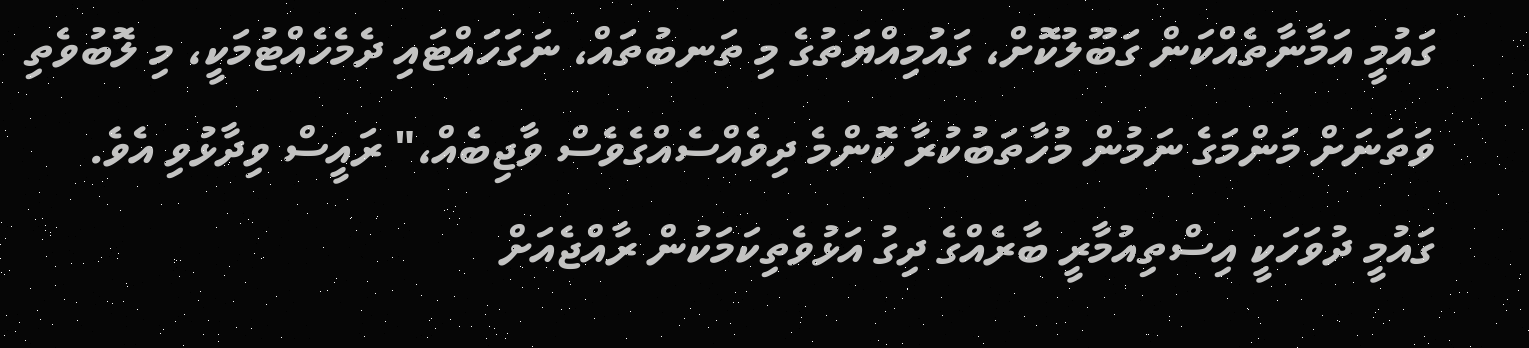ގައުމީ އަމާނާތެއްކަން ގަބޫލުކޮށް، ގައުމިއްޔަތުގެ މި ތަނބުތައް، ނަގަހައްޓައި ދެމެހެއްޓުމަކީ، މި ލޮބުވެތި ވަތަނަށް މަންމަގެ ނަމުން މުހާތަބުކުރާ ކޮންމެ ދިވެއްސެއްގެވެސް ވާޖިބެއް،" ރައީސް ވިދާޅުވި އެވެ.
ގައުމީ ދުވަހަކީ އިސްތިއުމާރީ ބާރެއްގެ ދިގު އަޅުވެތިކަމަކުން ރާއްޖެއަށް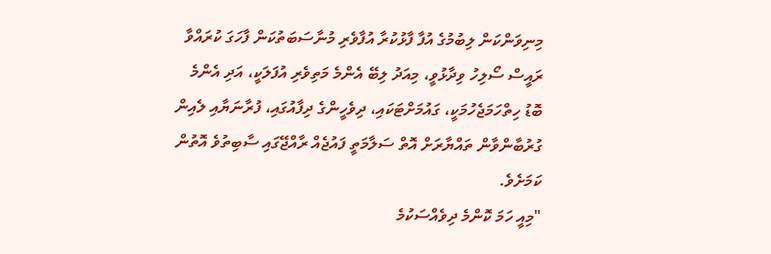މިނިވަންކަން ލިބުމުގެ އުފާ ފާޅުކުރާ އުފާވެރި މުނާސަބަތުކަން ފާހަގަ ކުރައްވާ ރައީސް ސޯލިހު ވިދާޅުވީ، މިއަދު ލިބޭ އެންމެ މަތިވެރި އުފަލަކީ، އަދި އެންމެ ބޮޑު ހިތްހަމަޖެހުމަކީ، ގައުމަށްޓަކައި، ދިވެހީންގެ ދިފާއުގައި، ފުރާނަޔާއި ލެއިން ގުރުބާންވާން ތައްޔާރަށް އޮތް ސަލާމަތީ ފައުޖެއް ރާއްޖޭގައި ސާބިތުވެ އޮތުން ކަމަށެވެ.
"މިއީ ހަމަ ކޮންމެ ދިވެއްސަކުމެ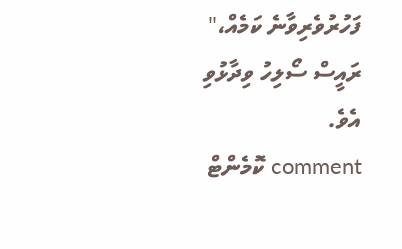ފަހުރުވެރިވާނެ ކަމެއް،" ރައީސް ސޯލިހު ވިދާޅުވި އެވެ.
comment ކޮމެންޓް